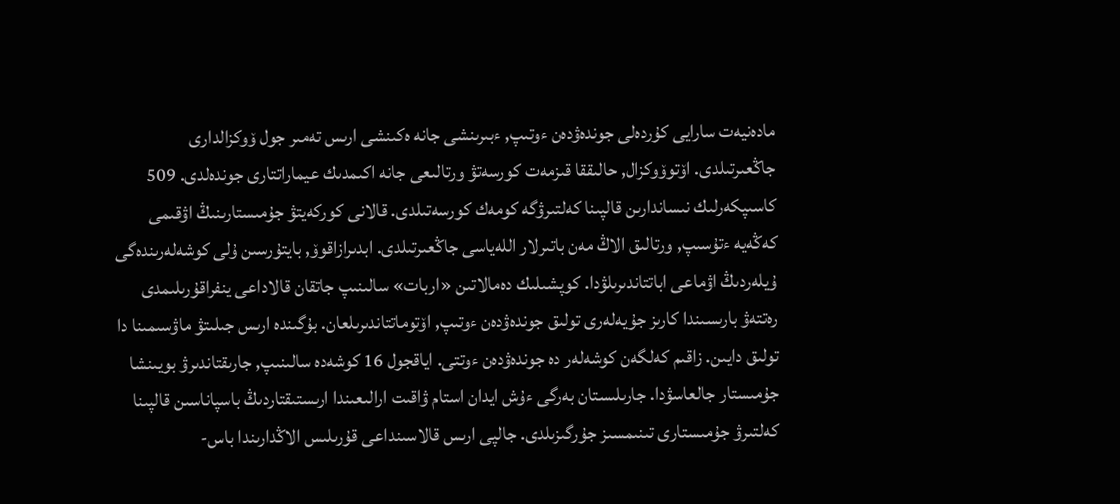مادەنيەت سارايى كۇردەلى جوندەۋدەن ءوتىپ, ءبىرىنشى جانە ەكىنشى ارىس تەمىر جول ۆوكزالدارى جاڭعىرتىلدى. اۆتوۆوكزال, حالىققا قىزمەت كورسەتۋ ورتالىعى جانە اكىمدىك عيماراتتارى جوندەلدى. 509 كاسىپكەرلىك نىساندارىن قالپىنا كەلتىرۋگە كومەك كورسەتىلدى. قالانى كوركەيتۋ جۇمىستارىنىڭ اۋقىمى كەڭەيە ءتۇسىپ, ورتالىق الاڭ مەن باتىرلار اللەياسى جاڭعىرتىلدى. ابدىرازاقوۆ, بايتۇرسىن ۇلى كوشەلەرىندەگى ۇيلەردىڭ اۋماعى اباتتاندىرىلۋدا. كوپشىلىك دەمالاتىن «اربات» سالىنىپ جاتقان قالاداعى ينفراقۇرىلىمدى رەتتەۋ بارىسىندا كارىز جۇيەلەرى تولىق جوندەۋدەن ءوتىپ, اۆتوماتتاندىرىلعان. بۇگىندە ارىس جىلىتۋ ماۋسىمىنا دا تولىق دايىن. زاقىم كەلگەن كوشەلەر دە جوندەۋدەن ءوتتى. اياقجول 16 كوشەدە سالىنىپ, جارىقتاندىرۋ بويىنشا جۇمىستار جالعاسۋدا. جارىلىستان بەرگى ءۇش ايدان استام ۋاقىت ارالىعىندا ارىستىقتاردىڭ باسپاناسىن قالپىنا كەلتىرۋ جۇمىستارى تىنىمسىز جۇرگىزىلدى. جالپى ارىس قالاسىنداعى قۇرىلىس الاڭدارىندا باس-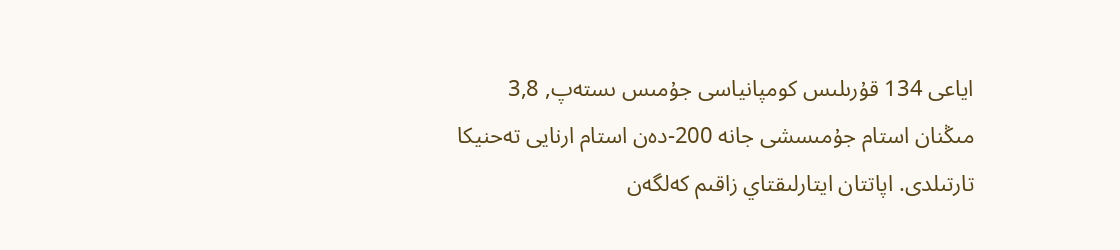اياعى 134 قۇرىلىس كومپانياسى جۇمىس ىستەپ, 3,8 مىڭنان استام جۇمىسشى جانە 200-دەن استام ارنايى تەحنيكا تارتىلدى. اپاتتان ايتارلىقتاي زاقىم كەلگەن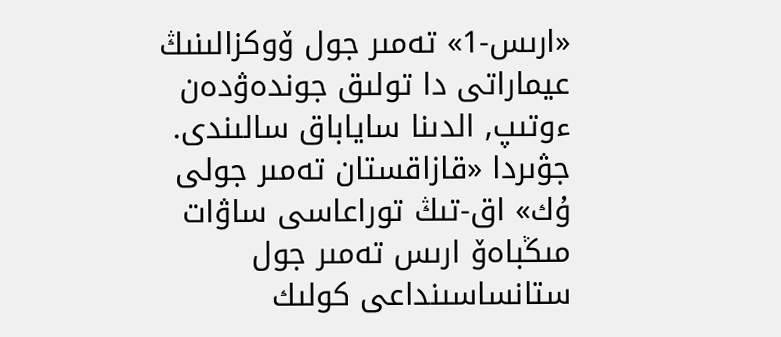«ارىس-1» تەمىر جول ۆوكزالىنىڭ عيماراتى دا تولىق جوندەۋدەن ءوتىپ, الدىنا ساياباق سالىندى.
جۋىردا «قازاقستان تەمىر جولى ۇك» اق-تىڭ توراعاسى ساۋات مىڭباەۆ ارىس تەمىر جول ستانساسىنداعى كولىك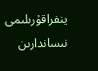ينفراقۇرىلىمى نىساندارىن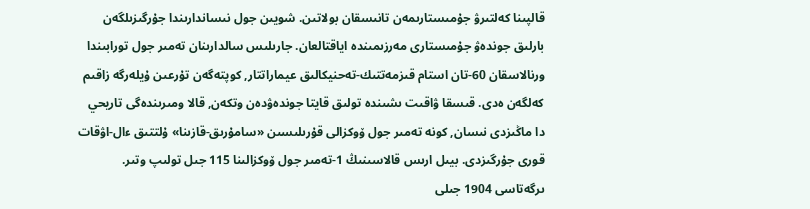قالپىنا كەلتىرۋ جۇمىستارىمەن تانىسقان بولاتىن. شويىن جول نىساندارىندا جۇرگىزىلگەن بارلىق جوندەۋ جۇمىستارى مەرزىمىندە اياقتالعان. جارىلىس سالدارىنان تەمىر جول تورابىندا ورنالاسقان 60-تان استام قىزمەتتىك-تەحنيكالىق عيماراتتار, كوپتەگەن تۇرعىن ۇيلەرگە زاقىم كەلگەن ەدى. قىسقا ۋاقىت ىشىندە تولىق قايتا جوندەۋدەن وتكەن, قالا ومىرىندەگى تاريحي دا ماڭىزدى نىسان, كونە تەمىر جول ۆوكزالى قۇرىلىسىن «سامۇرىق-قازىنا» ۇلتتىق ءال-اۋقات قورى جۇرگىزدى. بيىل ارىس قالاسىنىڭ 1-تەمىر جول ۆوكزالىنا 115 جىل تولىپ وتىر. ىرگەتاسى 1904 جىلى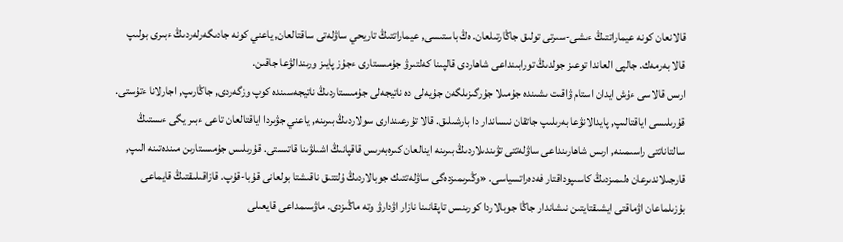قالانعان كونە عيماراتتىڭ ءىشى-سىرتى تولىق جاڭارتىلعان. ەڭ باستىسى, عيماراتتىڭ تاريحي ساۋلەتى ساقتالعان, ياعني كونە جادىگەرلەردىڭ ءبىرى بولىپ قالا بەرمەك. جالپى العاندا توعىز جولدىڭ تورابىنداعى شاھاردى قالپىنا كەلتىرۋ جۇمىستارى ءجۇز پايىز ورىندالۋعا جاقىن.
ارىس قالاسى ءۇش ايدان استام ۋاقىت ىشىندە جۇمىلا جۇرگىزىلگەن جۇيەلى دە ناتيجەلى جۇمىستاردىڭ ناتيجەسىندە كوپ وزگەردى, جاڭارىپ, اجارلانا ءتۇستى. قۇرىلىسى اياقتالىپ, پايدالانۋعا بەرىلىپ جاتقان نىساندار دا بارشىلىق. قالا تۇرعىندارى سولاردىڭ بىرىنە, ياعني جۋىردا اياقتالعان تاعى ءبىر يگى ءىستىڭ سالتاناتتى راسىمىنە, ارىس شاھارىنداعى ساۋلەتتى تۋىندىلاردىڭ بىرىنە اينالعان كىرەبەرىس قاقپانىڭ اشىلۋىنا قاتىستى. قۇرىلىس جۇمىستارىن مىندەتىنە الىپ, قارجىلاندىرعان ەلىمىزدىڭ كاسىپوداقتار فەدەراتسياسى. «وڭىرىمىزدەگى ساۋلەتتىك جوبالاردىڭ ۇلتتىق ناقىشتا بولعانى قۇبا-قۇپ. قازاقىلىقتىڭ قايماعى بۇزىلماعان اۋماقتى ايشىقتايتىن نىشاندار جاڭا جوبالاردا كورىنىس تاپقانىنا نازار اۋدارۋ وتە ماڭىزدى. ماۋسىمداعى قايعىلى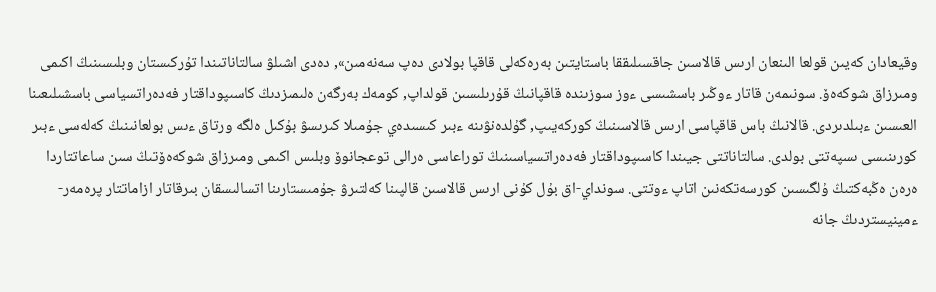وقيعادان كەيىن قولعا الىنعان ارىس قالاسىن جاقسىلىققا باستايتىن بەرەكەلى قاقپا بولادى دەپ سەنەمىن», دەدى اشىلۋ سالتاناتىندا تۇركىستان وبلىسىنىڭ اكىمى ومىرزاق شوكەەۆ. سونىمەن قاتار ءوڭىر باسشىسى ءوز سوزىندە قاقپانىڭ قۇرىلىسىن قولداپ, كومەك بەرگەن ەلىمىزدىڭ كاسىپوداقتار فەدەراتسياسى باسشىلىعىنا العىسىن ءبىلدىردى. قالانىڭ باس قاقپاسى ارىس قالاسىنىڭ كوركەيىپ, گۇلدەنۋىنە ءبىر كىسىدەي جۇمىلا كىرىسۋ بۇكىل ەلگە ورتاق ءىس بولعانىنىڭ كەلەسى ءبىر كورىنىسى ىسپەتتى بولدى. سالتاناتتى جيىندا كاسىپوداقتار فەدەراتسياسىنىڭ توراعاسى ەرالى توعجانوۆ وبلىس اكىمى ومىرزاق شوكەەۆتىڭ سىن ساعاتتاردا ەرەن ەڭبەكتىڭ ۇلگىسىن كورسەتكەنىن اتاپ ءوتتى. سونداي-اق بۇل كۇنى ارىس قالاسىن قالپىنا كەلتىرۋ جۇمىستارىنا اتسالىسقان بىرقاتار ازاماتتار پرەمەر-ءمينيستردىڭ جانە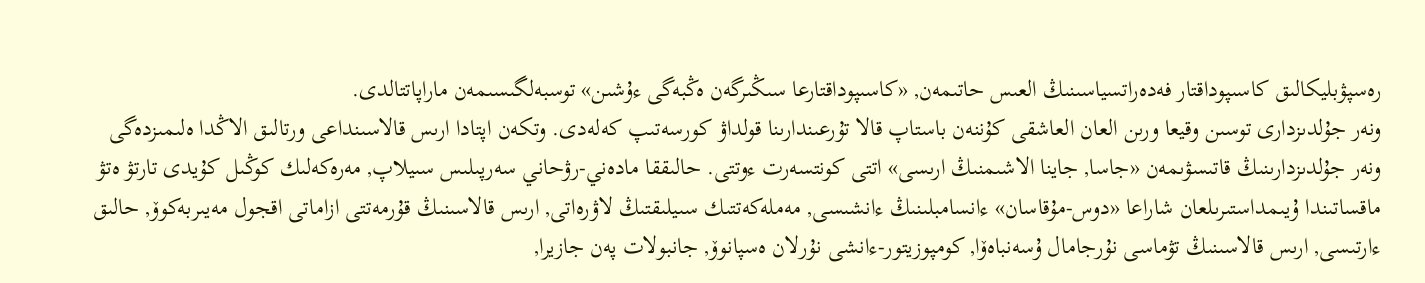رەسپۋبليكالىق كاسىپوداقتار فەدەراتسياسىنىڭ العىس حاتىمەن, «كاسىپوداقتارعا سىڭىرگەن ەڭبەگى ءۇشىن» توسبەلگىسىمەن ماراپاتتالدى.
ونەر جۇلدىزدارى توسىن وقيعا ورىن العان العاشقى كۇننەن باستاپ قالا تۇرعىندارىنا قولداۋ كورسەتىپ كەلەدى. وتكەن اپتادا ارىس قالاسىنداعى ورتالىق الاڭدا ەلىمىزدەگى ونەر جۇلدىزدارىنىڭ قاتىسۋىمەن «جاسا, جاينا الاشىمنىڭ ارىسى» اتتى كونتسەرت ءوتتى. حالىققا مادەني-رۋحاني سەرپىلىس سىيلاپ, مەرەكەلىك كوڭىل كۇيدى تارتۋ ەتۋ ماقساتىندا ۇيىمداستىرىلعان شاراعا «دوس-مۇقاسان» ءانسامبلىنىڭ ءانشىسى, مەملەكەتتىك سىيلىقتىڭ لاۋرەاتى, ارىس قالاسىنىڭ قۇرمەتتى ازاماتى اقجول مەيىربەكوۆ, حالىق ءارتىسى, ارىس قالاسىنىڭ تۋماسى نۇرجامال ۇسەنباەۆا, كومپوزيتور-ءانشى نۇرلان ەسپانوۆ, جانبولات پەن جازيرا,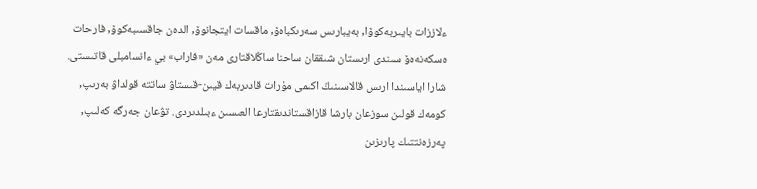ءلاززات بايىربەكوۆا, بەيبارىس سەرىكباەۆ, ماقسات ايتجانوۆ, الدەن جاقسىبەكوۆ, فارحات ەسكەنەەۆ سىندى ارىستان شىققان ساحنا ساڭلاقتارى مەن «فاراب» بي ءانسامبلى قاتىستى. شارا اياسىندا ارىس قالاسىنىڭ اكىمى مۇرات قادىربەك قيىن-قىستاۋ ساتتە قولداۋ بەرىپ, كومەك قولىن سوزعان بارشا قازاقستاندىقتارعا العىسىن ءبىلدىردى. تۋعان جەرگە كەلىپ, پەرزەنتتىك پارىزىن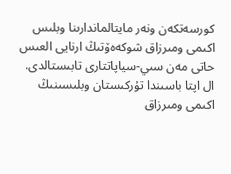كورسەتكەن ونەر مايتالماندارىنا وبلىس اكىمى ومىرزاق شوكەەۆتىڭ ارنايى العىس حاتى مەن سىي-سياپاتتارى تابىستالدى.
ال اپتا باسىندا تۇركىستان وبلىسىنىڭ اكىمى ومىرزاق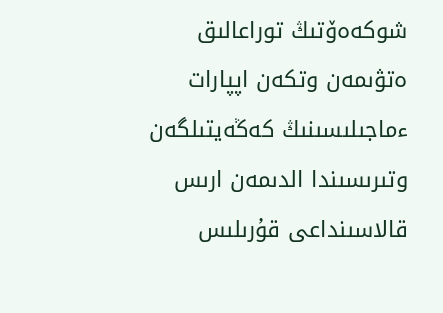شوكەەۆتىڭ توراعالىق ەتۋىمەن وتكەن اپپارات ءماجىلىسىنىڭ كەڭەيتىلگەن وتىرىسىندا الدىمەن ارىس قالاسىنداعى قۇرىلىس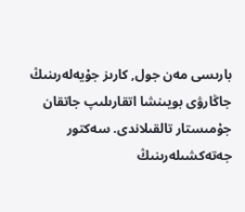بارىسى مەن جول, كارىز جۇيەلەرىنىڭ جاڭارۋى بويىنشا اتقارىلىپ جاتقان جۇمىستار تالقىلاندى. سەكتور جەتەكشىلەرىنىڭ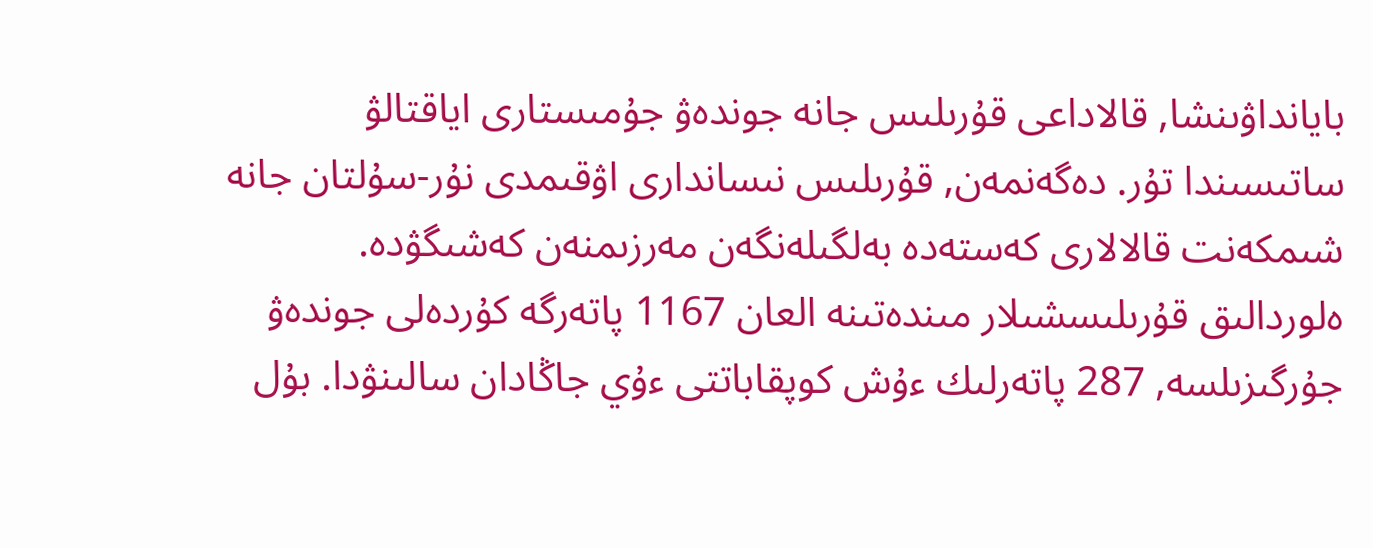بايانداۋىنشا, قالاداعى قۇرىلىس جانە جوندەۋ جۇمىستارى اياقتالۋ ساتىسىندا تۇر. دەگەنمەن, قۇرىلىس نىساندارى اۋقىمدى نۇر-سۇلتان جانە شىمكەنت قالالارى كەستەدە بەلگىلەنگەن مەرزىمنەن كەشىگۋدە. ەلوردالىق قۇرىلىسشىلار مىندەتىنە العان 1167 پاتەرگە كۇردەلى جوندەۋ جۇرگىزىلسە, 287 پاتەرلىك ءۇش كوپقاباتتى ءۇي جاڭادان سالىنۋدا. بۇل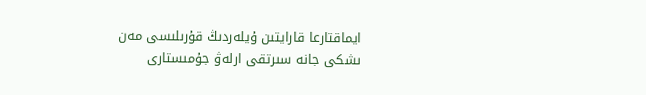ايماقتارعا قارايتىن ۇيلەردىڭ قۇرىلىسى مەن ىشكى جانە سىرتقى ارلەۋ جۇمىستارى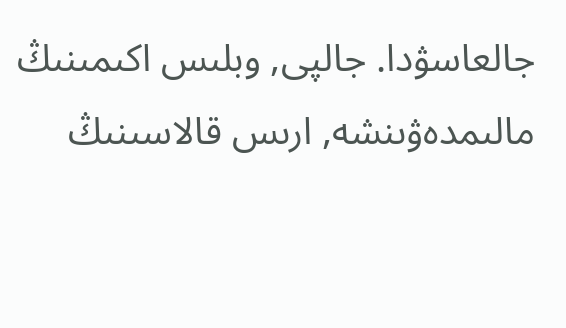جالعاسۋدا. جالپى, وبلىس اكىمىنىڭ مالىمدەۋىنشە, ارىس قالاسىنىڭ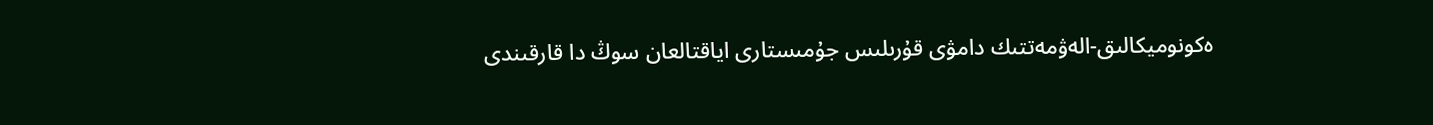ەكونوميكالىق-الەۋمەتتىك دامۋى قۇرىلىس جۇمىستارى اياقتالعان سوڭ دا قارقىندى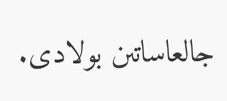جالعاساتىن بولادى.